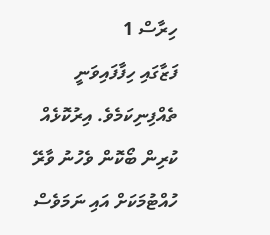ހިރާސް 1
ފަޒާގައި ހިފާފައިވަނީ ތެއްފިނިކަމެވެ. އިރުކޮޅެއް ކުރިން ބޯކޮން ވެހުނު ވާރޭ ހުއްޓުމަކަށް އައި ނަމަވެސް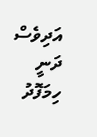އަދިވެސް ދަނީ ހިމަފޮދު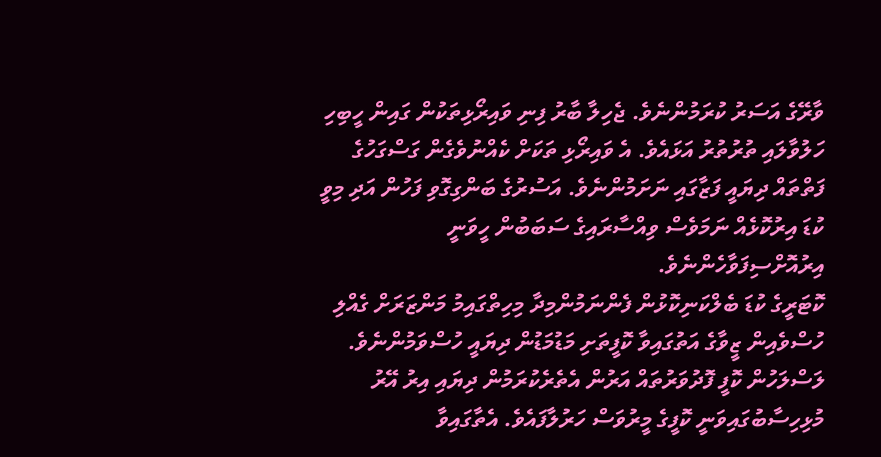ވާރޭގެ އަސަރު ކުރަމުންނެވެ. ޖެހިލާ ބާރު ފިނި ވައިރޯޅިތަކުން ގައިން ހީބިހި ހަލުވާލައި ތުރުތުރު އަޅައެވެ. އެ ވައިރޯޅި ތަކަށް ކެއްނުވެގެން ގަސްގަހުގެ ފަތްތައް ދިޔައީ ފަޒާގައި ނަށަމުންނެވެ. އަސުރުގެ ބަންގިގޮވި ފަހުން އަދި މިވީ ކުޑަ އިރުކޮޅެއް ނަމަވެސް ވިއްސާރައިގެ ސަބަބުން ހީވަނީ އިރުއޮށްސިފަވާހެންނެވެ.
ކޮޓަރީގެ ކުޑަ ބެލްކަނިކޮޅުން ފެންނަމުންމިދާ މިހިތްގައިމު މަންޒަރަށް ގެއްލި ހުސްވެއިން ޒީވާގެ އަތުގައިވާ ކޮފީތަށި މަޑުމަޑުން ދިޔައީ ހުސްވަމުންނެވެ. ލަސްލަހުން ކޮފީ ފޮދުވަރުތައް އަރުން އެތެރެކުރަމުން ދިޔައި އިރު އޭރު މުޅިހިސާބުގައިވަނީ ކޮފީގެ މީރުވަސް ހަރުލާފައެވެ. އެތާގައިވާ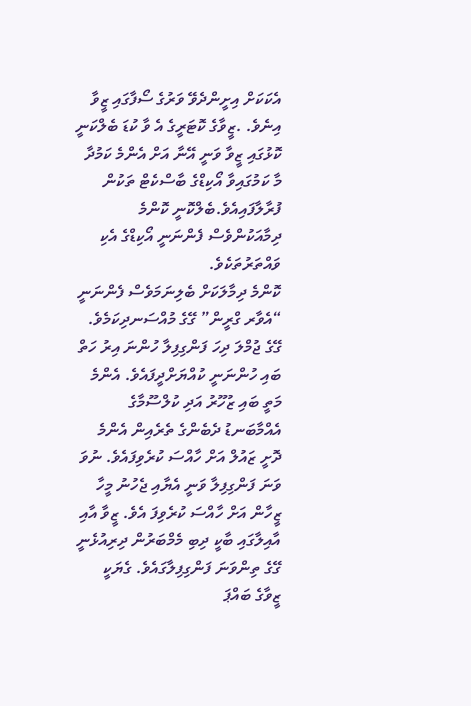އެކަކަށް އިށީންދެވޭ ވަރުގެ ސޯފާގައި ޒީވާ އިނެވެ. .ޒީވާގެ ކޮޓަރީގެ އެ ވާ ކުޑަ ބެލްކަނީ ކޮޅުގައި ޒީވާ ވަނީ އޭނާ އަށް އެންމެ ކަމުދާ މާ ކަމުގައިވާ އޯކިޑްގެ ބާސްކެޓް ތަކުން ފުރާލާފައިއެވެ.ބެލްކޮނީ ކޮންމެ ދިމާއަކުންވެސް ފެންނަނީ އޯކިޑްގެ އެކި ވައްތަރުތަކެވެ.
ކޮންމެ ދިމާލަކަށް ބެލިނަމަވެސް ފެންނަނީ “އެވާރ ގްރީން” ގޭގެ މުއްސަނދިކަމެވެ.
ގޭގެ ޖުމްލަ ދިހަ ފަންގިފިލާ ހުންނަ އިރު ހަތް ބައި ހުންނަނީ ކުއްޔަށްދީފައެވެ. އެންމެ މަތީ ބައި ޒުހޫރު އަދި ކުލްސޫމާގެ އެއްމާބަނޑު ދެބެންގެ ތެރެއިން އެންމެ ދޮށީ ޒައުލް އަށް ހާއްސަ ކުރެވިފައެވެ. ނުވަ ވަނަ ފަންގިފިލާ ވަނީ އެޔާއި ޖެހުނު މީހާ ޒީހާން އަށް ހާއްސަ ކުރެވިފަ އެވެ. ޒީވާ އާއި އާއިލާގައި ބާކީ ދިބި މެމްބަރުން ދިރިއުޅެނީ ގޭގެ ތިންވަނަ ފަންގިފިލާގައެވެ. ގެޔަކީ ޒީވާގެ ބައްޕަ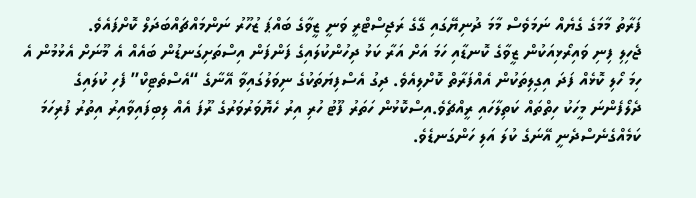ފަރާތު މާމަގެ ގެޔެއް ނަމަވެސް މާމަ ދުނިޔޭގައި ގޭގެ ރަޖިސްޓްރީ ވަނީ ޒީވާގެ ބައްޕަ ޒުހޫރު ނަންމައްޗައްބަދަލް ކޮށްފައެވެ.
ޖެހިލި ފިނި ވައިރޯޅިއަކުން ޒީވާގެ ކޮނޑާއި ހަމަ އަށް އަރާ ކަޅު ދިހުންކުލައިގެ ފަންފަން އިސްތަށިގަނޑުން ބައެއް އެ މޫނަށް އެޅުމުން އެ ހިމަ ހޯލި ކޮޅެއް ފަދަ އިގިލިތަކުން އެއްފަރާތް ކޮށްލިއެވެ. ދިގު އެސްފިޔަތަކުގެ ނިވަލުގައިވާ އޭނާގެ “އެސްތެޓިކް” ފެހި ކުލައިގެ ދެލޯފެންނަ މީހަކު ހިތްތައް ކަތިލާހައި ރީއްޗެވެ.އިސްކޮޅުން ހަތަރު ފޫޓު ހުރި އިރު ހެޔޮވަރުވަރުގެ ރޫފަ އެއް ލިބިފައިވާއިރު އިތުރު ފުރިހަމަ ކަމެއްގެނެސްދެނީ އޭނަގެ ކުލަ އަލި ހަންގަނޑެވެ.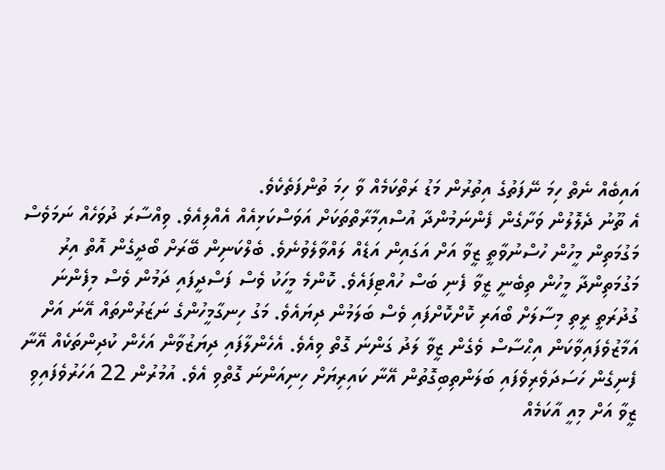އައިބެއް ނެތް ހިމަ ނޭފަތުގެ އިތުރުން މަޑު ރަތްކަމެއް ވާ ހިމަ ތުންފަތެކެވެ.
އެ ތޫނު ދެލޮލުން ވަށާގެން ފެންނަމުންދާ އުސްއިމާރާތްތަކަށް އަވަސްކަޅިއެއް އެއްލިއެވެ. ވިއްސާރަ ދުވަހެއް ނަމަވެސް މަގުމަތިން މީހުން ހުސްނުވާތީ ޒީވާ އަށް އަގައިން އަޑެއް ލައްވާލެވުނެވެ. ބެލްކަނިން ބޭރަށް ބޯދީގެން އޮތް އިރު މަގުމަތިންދާ މީހުން ތިބެނީ ޒީވާ ފެނި ބަސް ހުއްޓިފައެވެ. ކޮންމެ މީހަކު ވެސް ފަސްދީފައި ދަމުން ވެސް މިފެންނަ ގުދުރަތީ ރީތި މިސާލަށް ބޯއަރި ކޮށްކޮށްފައި ވެސް ބަލަމުން ދިޔައެވެ. މަގު ހިނގާމީހުންގެ ނަޒަރުންތައް އޭނަ އަށް އަމާޒުވެފައިވާކަން އިޙްސާސް ވެގެން ޒީވާ ލަދު ގަންނަ ގޮތް ވިއެވެ. އެހެންލާފައި ދިޔަޒުވާން އަހެން ކުދިންތަކެއް އޭނާ ފެނިގެން ހަސަދަވެރިވެފައި ބަލަންތިބިގޮތުން އޭނާ ކައިރިޔަށް ހިނިއަންނަ ގޮތްވި އެވެ. އުމުރުން 22 އަހަރުވެފައިވި ޒީވާ އަށް މިއީ އާކަމެއް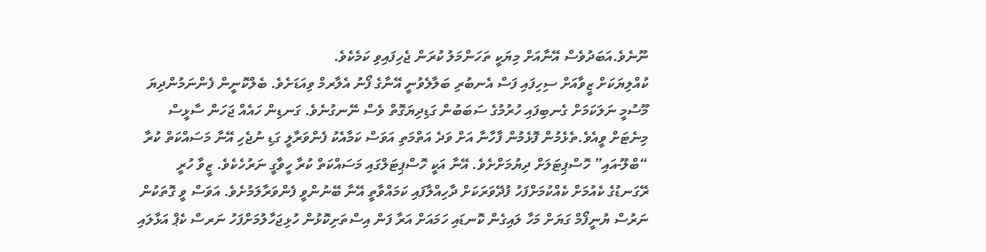ނޫނެވެ.އަބަދުވެސް އޭނާއަށް މިޔަކީ ތަހަންމަލު ކުރަން ޖެހިފައިވި ކަމެކެވެ.
ކުއްލިޔަކަށް ޒީވާއަށް ސިހިފައި ފަސް އެނބުރި ބަލާލެވުނީ އޭނާގެ ފޯނު އެލާރމް ވިއަޑަށެވެ. ބެލްކޮނީން ފެންނަމުންދިޔަ މޫސުމީ ނަލަކަމަށް ގެނބިފައި ހުރުމުގެ ސަބަބުން ގަޑިދިޔަގޮތް ވެސް ނޭނގުނެވެ. ގަނޑިން ހައެއް ޖަހަން ސާޅީސް މިނެޓަށް ވީއެވެ.ތެޅެމުން ފޮޅެމުން ފާހާނާ އަށް ވަދެ އަތްމަތި އަވަސް ކަމާއެކު ފެންވަރާލީ ގަޑި ނުޖެހި އޭނާ މަސައްކަތް ކުރާ “ބްލޫ-އައި” ހޮސްޕިޓަލަށް ދިޔުމަށްށެވެ. އޭނާ އަކީ ހޮސްޕިޓަލްގައި މަސައްކަތް ކުރާ ހީވާގީ ނަރުހެކެވެ. ޒީވާ ހުރީ ރޭގަނޑުގެ ކެއުމަށް ކެއްކުމަށްފަހު ފުދޭވަރަކަށް ދާހިއްލާފައި ކަމައްވާތީ އޭނާ ބޭނުންވީ ފެންވަރާލަމުށެވެ. އަވަސް ވީ ގޮތަކުން ނަރުސް ޔުނީފޯމް ގަޔަށް މަހާ ލައިގެން ކޮނޑައި ހަމައަށް އަރާ ފަން އިސްތަށިކޮޅުން ހުޅިޖަހާލުމަށްފަހު ނަރސް ކެޕް އަޅާލައި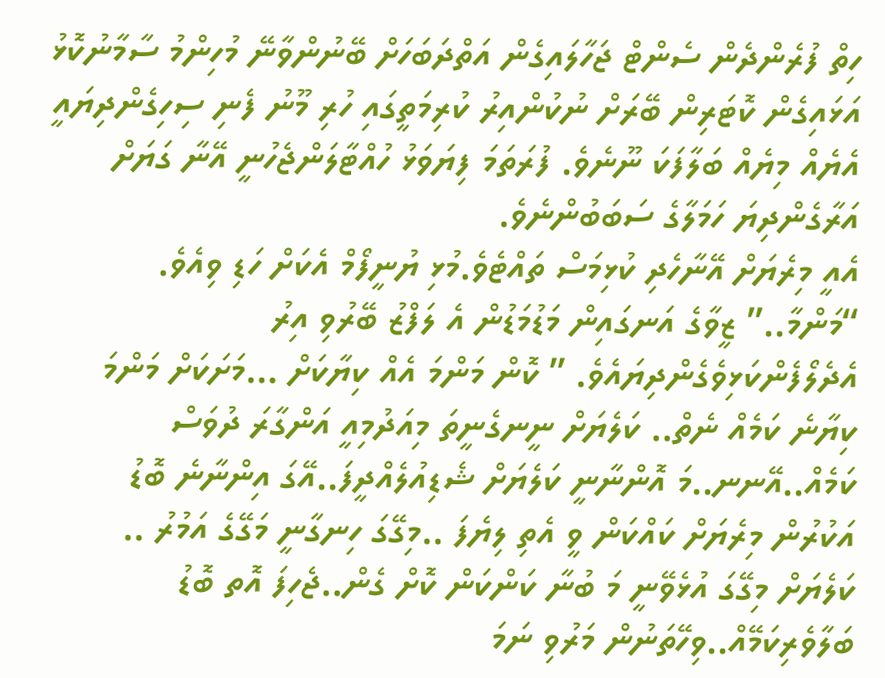ހިތް ފުރެންދެން ސެންޓް ޖަހާލައިގެން އަތްދަބަހަށް ބޭނުންވާނޭ މުހިންމު ސާމާނުކޮޅު އަޅައިގެން ކޮޓަރިން ބޭރަށް ނުކުންއިރު ކުރިމަތީގައި ހުރި މޫނު ފެނި ސިހިގެންދިޔައީ އެޔެއް މިޔެއް ބަލާފަކަ ނޫނެވެ. ފުރަތަމަ ފިޔަވަޅު ހުއްޓާލަންޖެހުނީ އޭނާ ގަޔަށް އަރާގެންދިޔަ ހަމަލާގެ ސަބަބުންނެވެ.
އެއީ މިރެޔަށް އޭނާހެދި ކުޅިމަސް ތައްޓެވެ.މުޅި ޔުނީފޯމް އެކަށް ހަޑި ވިއެވެ. “މަންމާ..” ޒީވާގެ އަނގައިން މަޑުމަޑުން އެ ލަފްޒު ބޭރުވި އިރު އެދެލޯފެންކަޅިވެގެންދިޔައެވެ. ” ކޮން މަންމަ އެއް ކިޔާކަށް …މަށަކަށް މަންމަ ކިޔާނެ ކަމެއް ނެތް.. ކަލެޔަށް ނީނގެނީތަ މިއަދުމިއީ އަންގާރަ ދުވަސް ކަމެއް..އޭނނ..މަ އޮންނާނީ ކަލެޔަށް ޝެޑިއުލެއްދީފަ..އޭގަ އިންނާނެ ބޮޑު އަކުރުން މިރެޔަށް ކައްކަން ވީ އެތި ލިޔެފަ ..މިގޭގަ ހިނގާނީ މަގޭގެ އަމުރު .. ކަލެޔަށް މިގޭގަ އުޅެވޭނީ މަ ބުނާ ކަންކަން ކޮށް ގެން..ޖެހިފަ އޮތ ބޮޑު ބަލާވެރިކަމޭއް..ވިހޭތަނުން މަރުވި ނަމަ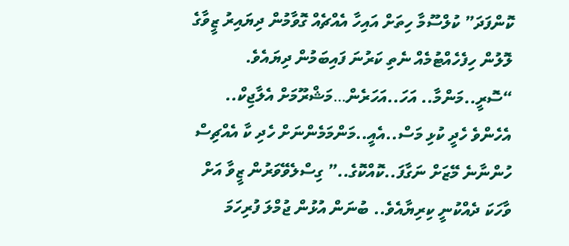ކޮންފަދަ” ކުލްސޫމާ ހިތަށް އައިހާ އެއްޗެއް ގޮވާމުން ދިޔައިރު ޒީވާގެ ލޮލުން ހިފެހެއްޓުމެއް ނެތި ކަރުނަ ފައިބަމުން ދިޔައެވެ. “ސޮރީ..މަންމާ.. އަހަ..އަހަރެން…މަޝްރޫމަށް އެލާޖިކް.. އެހެންވެ ހެދީ ކުޅި މަސް..އެއީ..މަންމަމެންނަށް ހެދި ކާ އެއްޗިސް ހުންނާނެ މޭޒަށް ނަގާފަ..ކޮއްކޮގެ..” ގިސްލެވޭވަރުން ޒީވާ އަށް ވާހަކަ ދެއްކުނީ ކިރިޔާއެވެ.. ބުނަން އުޅުން ޖުމްލަ ފުރިހަމަ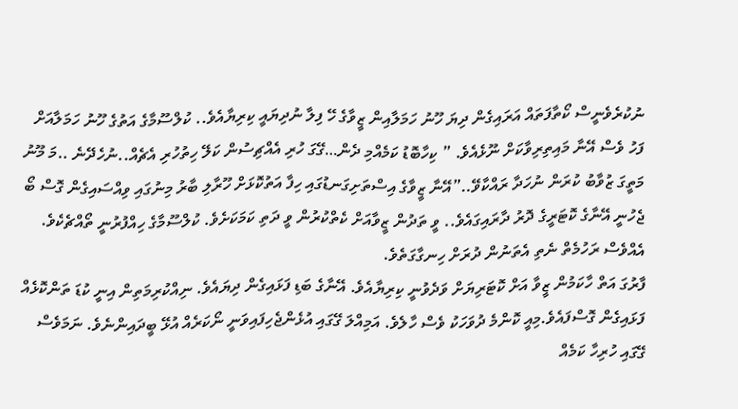ނުކުރެވެނީސް ކޯތާފަތައް އަރައިގެން ދިޔަ ހޫނު ހަމަލާއިން ޒީވާގެ ހޭ ފިލާ ނުދިޔައީ ކިރިޔާއެވެ.. ކުލްސޫމާގެ އަތުގެ ހޫނު ހަމަލާއަށް ފަހު ވެސް އޭނާ މައިތިރިވާކަށް ނޫޅެއެވެ. ” ކިހާބޮޑު ކަމެއްމި ދެން…ގޭގަ ހުރި އެއްޗިސުން ކަލޭ ހިތުހުރި އެޗެއް..ނުހެދޭނެ ..މަ މޫނު މަތީގަ ޒުވާބު ކުރަން ނުހަދާ ރައްކާވޭ..”އޭނާ ޒީވާގެ އިސްތަށިގަނޑުގައި ހިފާ އަތުކޮޅަށް ހޫރާލި ބާރު މިނުގައި ވިއްސައިގެން ގޮސް ބޯ ޖެހުނީ އޭނާގެ ކޮޓަރީގެ ދޮރު ދާރައިގައެވެ.. ވީ ތަދުން ޒީވާއަށް ކެތްކުރުން ވީ ދަތި ކަމަކަށެވެ. ކުލްސޫމާގެ ހިއްފުރުނީ ތޯއްޗެކެވެ. އެއްވެސް ރަހުމެތް ނެތި އެތަނުން ދުރަށް ހިނގާގަތެވެ.
ފާރުގަ އަތް ހާކަމުން ޒީވާ އަށް ކޮޓަރިޔަށް ވަދެވުނީ ކިރިޔާއެވެ. އޭނާގެ ބަޑި ފަޅައިގެން ދިޔައެވެ. ނިއްކުރިމަތިން އިނީ ކުޑަ ތަންކޮޅެއް ފަޅައިގެން ގޮސްފައެވެ.މިއީ ކޮންމެ ދުވަހަކު ވެސް ހާލެވެ. އަމިއްލަ ގޭގައި އުޅެންޖެހިފައިވަނީ ނޯކަރެއް އުޅޭ ބީދައިންނެވެ. ނަމަވެސް ގޭގައި ހުރިހާ ކަމެއް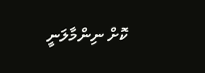ކޮށް ނިންމާލަނީ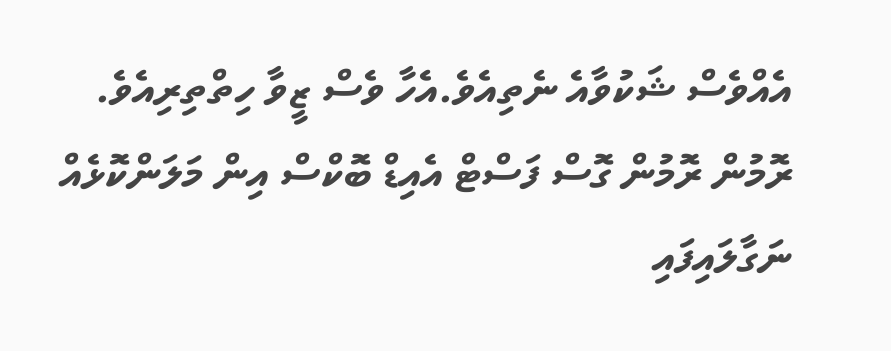އެއްވެސް ޝަކުވާއެ ނެތިއެވެ.އެހާ ވެސް ޒީވާ ހިތްތިރިއެވެ.
ރޮމުން ރޮމުން ގޮސް ފަސްޓް އެއިޑް ބޮކްސް އިން މަލަންކޮޅެއް ނަގާލައިފައި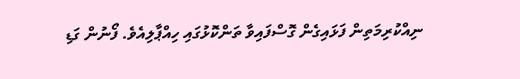ނިއްކުރިމަތިން ފަޅައިގެން ގޮސްފައިވާ ތަންކޮޅުގައި ހިއްޕާލިއެވެ. ފޯނުން ގަޑި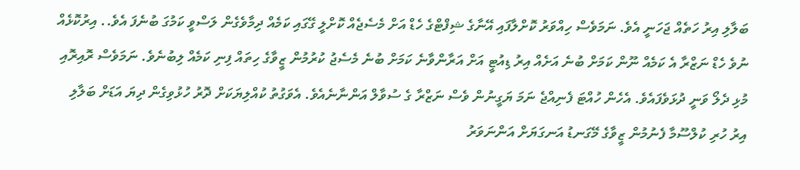ބަލާލި އިރު ހަތެއް ޖަހަނީ އެވެ. ނަމަވެސް ހިއްވަރު ކޮށްލާފައި އޭނާގެ ޝިފްޓްގެ ހެޑް އަށް މެސެޖެއް ކޮށްލީ ގޭގައި ކަމެއް ދިމާވެގެން ލަސްވީ ކަމުގަ ބުނެފަ އެވެ.. އިރުކޮޅެއް ނުވެ ހެޑް ނަޒްރާ އެ ކަމެއް ނޫން ކަމަށް ބުނެ އަށެއް އިރު ޑިއުޓީ އަށް އަރާންވާނެ ކަމަށް ބުނެ މެސެޖު ކުރުމުން ޒީވާގެ ހިތައް ފިނި ކަމެއް ލިބުނެވެ. ނަމަވެސް ރޮއިރޮއި މުޅި ދެލޯ ވަނީ ދުޅަވެފައެވެ. އެހެން ހުއްޓަ ފެނިއްޖެ ނަމަ ޔަގީނުން ވެސް ނަޒްރާ ގެ ސުވާލް އަންނާނެއެވެ. އެވަގުތު ކުއްލިޔަކަށް ދޮރު ހުޅުވިގެން ދިޔަ އަޑަށް ބަލާލި އިރު ހުރި ކުލްސޫމާ ފެނުމުން ޒީވާގެ މޭގަނޑު އަނގަޔަށް އަންނަވަރު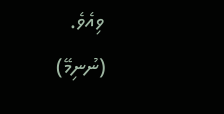ވިއެވެ.
(ނުނިމޭ)